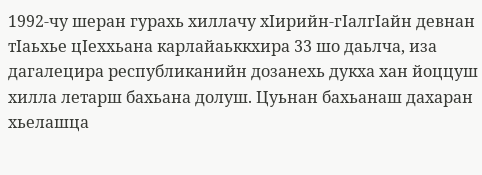1992-чу шеран гурахь хиллачу хIирийн-гӀалгӀайн девнан тӀаьхье цӀеххьана карлайаьккхира 33 шо даьлча, иза дагалецира республиканийн дозанехь дукха хан йоццуш хилла летарш бахьана долуш. Цуьнан бахьанаш дахаран хьелашца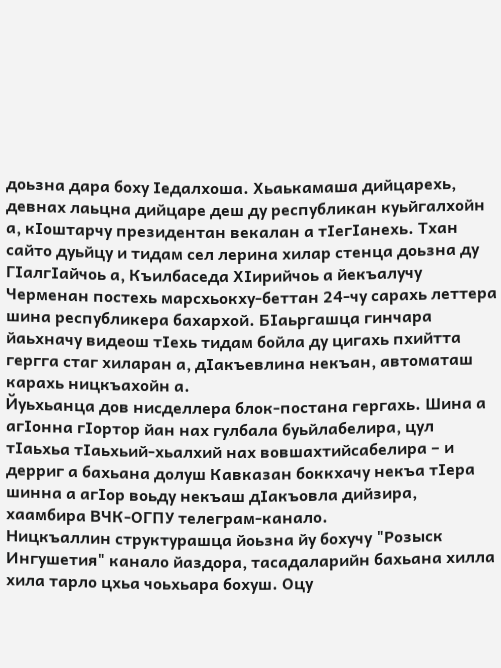доьзна дара боху Ӏедалхоша. Хьаькамаша дийцарехь, девнах лаьцна дийцаре деш ду республикан куьйгалхойн а, кӀоштарчу президентан векалан а тӀегӀанехь. Тхан сайто дуьйцу и тидам сел лерина хилар стенца доьзна ду
ГӀалгӀайчоь а, Къилбаседа ХӀирийчоь а йекъалучу Черменан постехь марсхьокху-беттан 24-чу сарахь леттера шина республикера бахархой. БӀаьргашца гинчара йаьхначу видеош тIехь тидам бойла ду цигахь пхийтта гергга стаг хиларан а, дIакъевлина некъан, автоматаш карахь ницкъахойн а.
Йуьхьанца дов нисделлера блок-постана гергахь. Шина а агӀонна гӀортор йан нах гулбала буьйлабелира, цул тӀаьхьа тӀаьхьий-хьалхий нах вовшахтийсабелира – и дерриг а бахьана долуш Кавказан боккхачу некъа тӀера шинна а агӀор воьду некъаш дӀакъовла дийзира, хаамбира ВЧК-ОГПУ телеграм-канало.
Ницкъаллин структурашца йоьзна йу бохучу "Розыск Ингушетия" канало йаздора, тасадаларийн бахьана хилла хила тарло цхьа чоьхьара бохуш. Оцу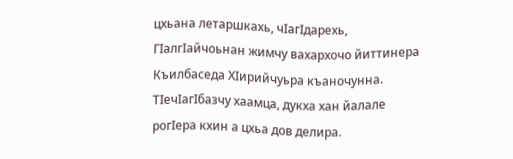цхьана летаршкахь, чIагIдарехь, ГӀалгӀайчоьнан жимчу вахархочо йиттинера Къилбаседа ХӀирийчуьра къаночунна.
ТӀечӀагӀбазчу хаамца, дукха хан йалале рогӀера кхин а цхьа дов делира.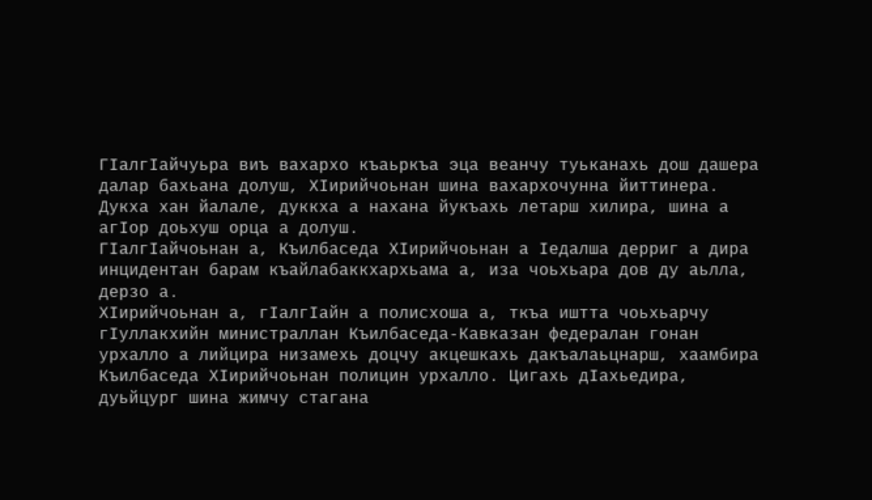ГӀалгӀайчуьра виъ вахархо къаьркъа эца веанчу туьканахь дош дашера далар бахьана долуш, ХIирийчоьнан шина вахархочунна йиттинера. Дукха хан йалале, дуккха а нахана йукъахь летарш хилира, шина а агIор доьхуш орца а долуш.
ГӀалгӀайчоьнан а, Къилбаседа ХӀирийчоьнан а Ӏедалша дерриг а дира инцидентан барам къайлабаккхархьама а, иза чоьхьара дов ду аьлла, дерзо а.
ХӀирийчоьнан а, гӀалгӀайн а полисхоша а, ткъа иштта чоьхьарчу гӀуллакхийн министраллан Къилбаседа-Кавказан федералан гонан урхалло а лийцира низамехь доцчу акцешкахь дакъалаьцнарш, хаамбира Къилбаседа ХӀирийчоьнан полицин урхалло. Цигахь дIахьедира, дуьйцург шина жимчу стагана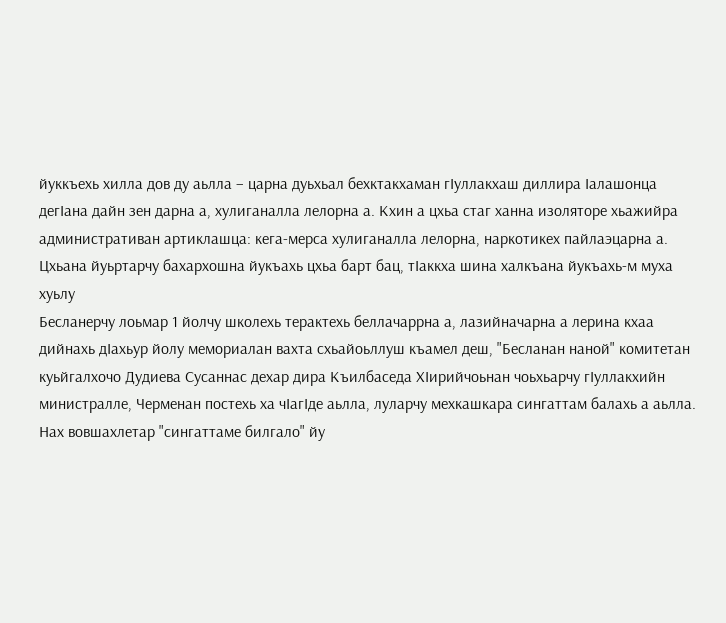йуккъехь хилла дов ду аьлла – царна дуьхьал бехктакхаман гӀуллакхаш диллира Iалашонца дегӀана дайн зен дарна а, хулиганалла лелорна а. Кхин а цхьа стаг ханна изоляторе хьажийра административан артиклашца: кега-мерса хулиганалла лелорна, наркотикех пайлаэцарна а.
Цхьана йуьртарчу бахархошна йукъахь цхьа барт бац, тIаккха шина халкъана йукъахь-м муха хуьлу
Бесланерчу лоьмар 1 йолчу школехь терактехь беллачаррна а, лазийначарна а лерина кхаа дийнахь дӀахьур йолу мемориалан вахта схьайоьллуш къамел деш, "Бесланан наной" комитетан куьйгалхочо Дудиева Сусаннас дехар дира Къилбаседа ХӀирийчоьнан чоьхьарчу гӀуллакхийн министралле, Черменан постехь ха чIагIде аьлла, луларчу мехкашкара сингаттам балахь а аьлла. Нах вовшахлетар "сингаттаме билгало" йу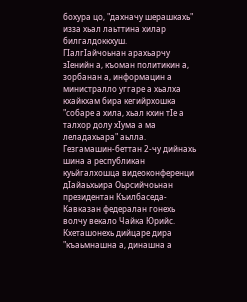бохура цо, "дахначу шерашкахь" изза хьал лаьттина хилар билгалдоккхуш.
ГӀалгӀайчоьнан арахьарчу зӀенийн а, къоман политикин а, зорбанан а, информацин а министралло уггаре а хьалха кхайкхам бира кегийрхошка "собаре а хила, хьал кхин тIе а талхор долу хIума а ма леладахьара" аьлла.
Гезгамашин-беттан 2-чу дийнахь шина а республикан куьйгалхошца видеоконференци дӀайаьхьира Оьрсийчоьнан президентан Къилбаседа-Кавказан федералан гонехь волчу векало Чайка Юрийс. Кхеташонехь дийцаре дира "къаьмнашна а, динашна а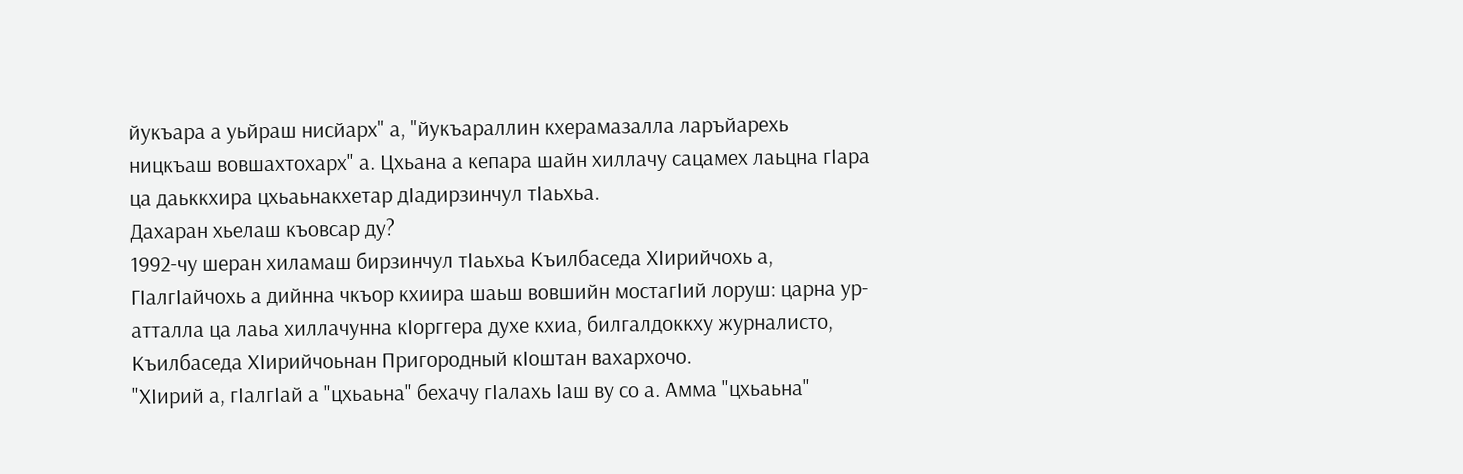йукъара а уьйраш нисйарх" а, "йукъараллин кхерамазалла ларъйарехь ницкъаш вовшахтохарх" а. Цхьана а кепара шайн хиллачу сацамех лаьцна гIара ца даьккхира цхьаьнакхетар дӀадирзинчул тӀаьхьа.
Дахаран хьелаш къовсар ду?
1992-чу шеран хиламаш бирзинчул тӀаьхьа Къилбаседа ХӀирийчохь а, ГӀалгӀайчохь а дийнна чкъор кхиира шаьш вовшийн мостагӀий лоруш: царна ур-атталла ца лаьа хиллачунна кӀорггера духе кхиа, билгалдоккху журналисто, Къилбаседа ХӀирийчоьнан Пригородный кӀоштан вахархочо.
"ХIирий а, гӀалгӀай а "цхьаьна" бехачу гӀалахь Iаш ву со а. Амма "цхьаьна"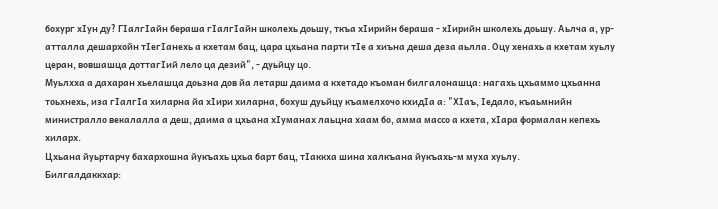бохург хӀун ду? ГӀалгӀайн бераша гӀалгӀайн школехь доьшу, ткъа хIирийн бераша - хIирийн школехь доьшу. Аьлча а, ур-атталла дешархойн тIегIанехь а кхетам бац, цара цхьана парти тIе а хиъна деша деза аьлла. Оцу хенахь а кхетам хуьлу церан, вовшашца доттагIий лело ца дезий", - дуьйцу цо.
Муьлхха а дахаран хьелашца доьзна дов йа летарш даима а кхетадо къоман билгалонашца: нагахь цхьаммо цхьанна тоьхнехь, иза гIалгIа хиларна йа хIири хиларна, бохуш дуьйцу къамелхочо кхидӀа а: "ХӀаъ, Ӏедало, къаьмнийн министралло векалалла а деш, даима а цхьана хӀуманах лаьцна хаам бо, амма массо а кхета, хӀара формалан кепехь хиларх.
Цхьана йуьртарчу бахархошна йукъахь цхьа барт бац, тIаккха шина халкъана йукъахь-м муха хуьлу.
Билгалдаккхар: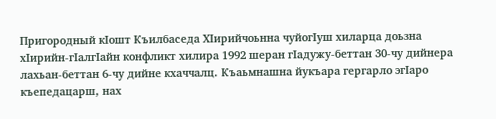Пригородный кӀошт Къилбаседа ХӀирийчоьнна чуйогIуш хиларца доьзна хIирийн-гӀалгӀайн конфликт хилира 1992 шеран гIадужу-беттан 30-чу дийнера лахьан-беттан 6-чу дийне кхаччалц. Къаьмнашна йукъара гергарло эгIаро къепедацарш, нах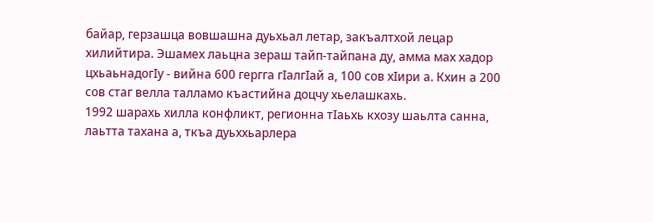байар, герзашца вовшашна дуьхьал летар, закъалтхой лецар хилийтира. Эшамех лаьцна зераш тайп-тайпана ду, амма мах хадор цхьаьнадогӀу - вийна 600 гергга гӀалгӀай а, 100 сов хIири а. Кхин а 200 сов стаг велла талламо къастийна доцчу хьелашкахь.
1992 шарахь хилла конфликт, регионна тIаьхь кхозу шаьлта санна, лаьтта тахана а, ткъа дуьххьарлера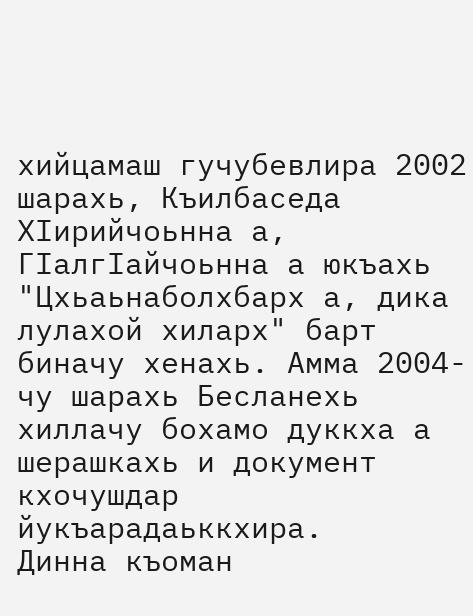хийцамаш гучубевлира 2002 шарахь, Къилбаседа ХӀирийчоьнна а, ГӀалгӀайчоьнна а юкъахь "Цхьаьнаболхбарх а, дика лулахой хиларх" барт биначу хенахь. Амма 2004-чу шарахь Бесланехь хиллачу бохамо дуккха а шерашкахь и документ кхочушдар йукъарадаьккхира.
Динна къоман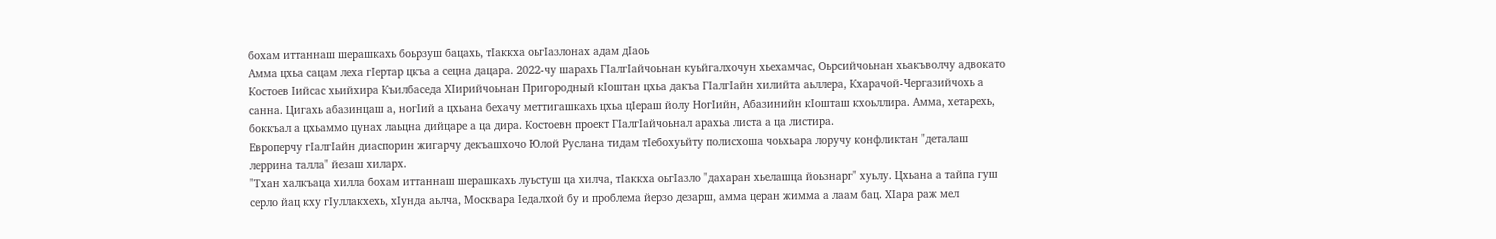бохам иттаннаш шерашкахь боьрзуш бацахь, тӀаккха оьгӀазлонах адам дIаоь
Амма цхьа сацам леха гӀертар цкъа а сецна дацара. 2022-чу шарахь ГӀалгӀайчоьнан куьйгалхочун хьехамчас, Оьрсийчоьнан хьакъволчу адвокато Костоев Ӏийсас хьийхира Къилбаседа ХӀирийчоьнан Пригородный кӀоштан цхьа дакъа ГӀалгӀайн хилийта аьллера, Кхарачой-Чергазийчохь а санна. Цигахь абазинцаш а, ногIий а цхьана бехачу меттигашкахь цхьа цIераш йолу НогIийн, Абазинийн кIошташ кхоьллира. Амма, хетарехь, боккъал а цхьаммо цунах лаьцна дийцаре а ца дира. Костоевн проект ГIалгIайчоьнал арахьа листа а ца листира.
Европерчу гӀалгӀайн диаспорин жигарчу декъашхочо Юлой Руслана тидам тӀебохуьйту полисхоша чоьхьара лоручу конфликтан "деталаш леррина талла" йезаш хиларх.
"Тхан халкъаца хилла бохам иттаннаш шерашкахь луьстуш ца хилча, тӀаккха оьгӀазло "дахаран хьелашца йоьзнарг" хуьлу. Цхьана а тайпа гуш серло йац кху гIуллакхехь, хӀунда аьлча, Москвара Ӏедалхой бу и проблема йерзо дезарш, амма церан жимма а лаам бац. ХIара раж мел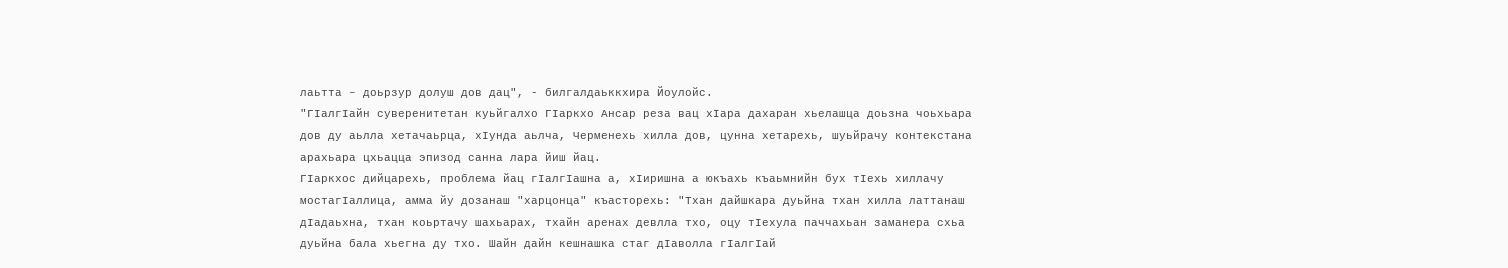лаьтта – доьрзур долуш дов дац", - билгалдаьккхира Йоулойс.
"ГӀалгӀайн суверенитетан куьйгалхо ГӀаркхо Ансар реза вац хӀара дахаран хьелашца доьзна чоьхьара дов ду аьлла хетачаьрца, хӀунда аьлча, Черменехь хилла дов, цунна хетарехь, шуьйрачу контекстана арахьара цхьацца эпизод санна лара йиш йац.
ГIаркхос дийцарехь, проблема йац гӀалгӀашна а, хIиришна а юкъахь къаьмнийн бух тӀехь хиллачу мостагӀаллица, амма йу дозанаш "харцонца" къасторехь: "Тхан дайшкара дуьйна тхан хилла латтанаш дӀадаьхна, тхан коьртачу шахьарах, тхайн аренах девлла тхо, оцу тIехула паччахьан заманера схьа дуьйна бала хьегна ду тхо. Шайн дайн кешнашка стаг дIаволла гIалгIай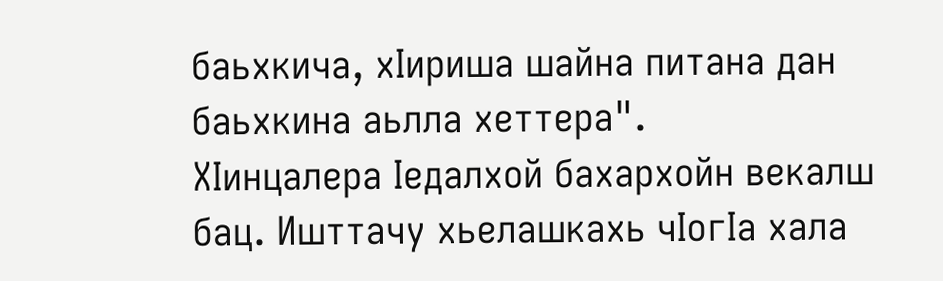баьхкича, хIириша шайна питана дан баьхкина аьлла хеттера".
ХӀинцалера Ӏедалхой бахархойн векалш бац. Ишттачу хьелашкахь чӀогӀа хала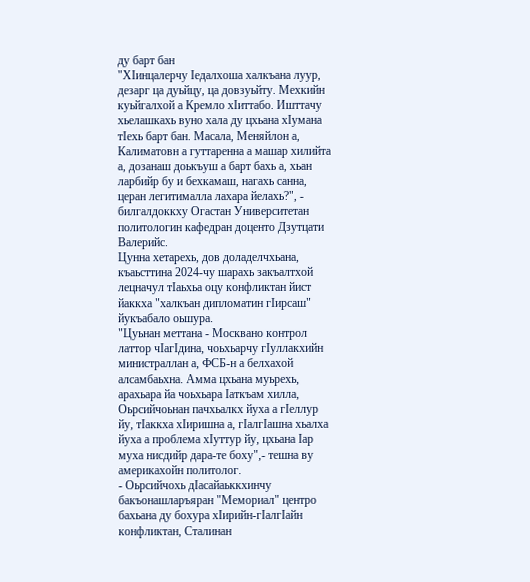ду барт бан
"ХӀинцалерчу Ӏедалхоша халкъана луур, дезарг ца дуьйцу, ца довзуьйту. Мехкийн куьйгалхой а Кремло хӀиттабо. Ишттачу хьелашкахь вуно хала ду цхьана хӀумана тӀехь барт бан. Масала, Меняйлон а, Калиматовн а гуттаренна а машар хилийта а, дозанаш доькъуш а барт бахь а, хьан ларбийр бу и бехкамаш, нагахь санна, церан легитималла лахара йелахь?", - билгалдоккху Огастан Университетан политологин кафедран доценто Дзутцати Валерийс.
Цунна хетарехь, дов доладелчхьана, къаьсттина 2024-чу шарахь закъалтхой лецначул тIаьхьа оцу конфликтан йист йаккха "халкъан дипломатин гIирсаш" йукъабало оьшура.
"Цуьнан меттана - Москвано контрол латтор чIагIдина, чоьхьарчу гӀуллакхийн министраллан а, ФСБ-н а белхахой алсамбаьхна. Амма цхьана муьрехь, арахьара йа чоьхьара Iаткъам хилла, Оьрсийчоьнан пачхьалкх йуха а гӀеллур йу, тIаккха хIиришна а, гӀалгӀашна хьалха йуха а проблема хIуттур йу, цхьана Iар муха нисдийр дара-те боху",- тешна ву америкахойн политолог.
- Оьрсийчохь дӀасайаьккхинчу бакъонашларъяран "Мемориал" центро бахьана ду бохура хIирийн-гIалгIайн конфликтан, Сталинан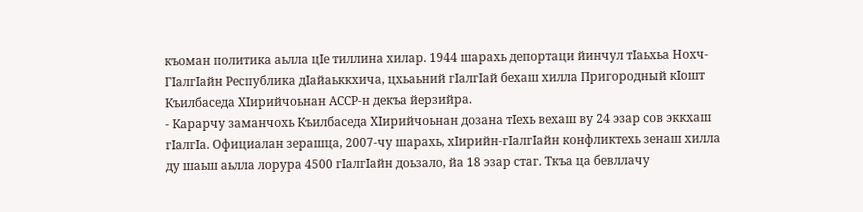къоман политика аьлла цӀе тиллина хилар. 1944 шарахь депортаци йинчул тӀаьхьа Нохч-ГӀалгӀайн Республика дӀайаьккхича, цхьаьний гIалгIай бехаш хилла Пригородный кIошт Къилбаседа ХIирийчоьнан АССР-н декъа йерзийра.
- Карарчу заманчохь Къилбаседа ХIирийчоьнан дозана тIехь вехаш ву 24 эзар сов эккхаш гIалгIа. Официалан зерашца, 2007-чу шарахь, хIирийн-гIалгIайн конфликтехь зенаш хилла ду шаьш аьлла лорура 4500 гIалгIайн доьзало, йа 18 эзар стаг. Ткъа ца бевллачу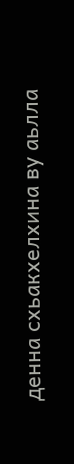денна схьакхелхина ву аьлла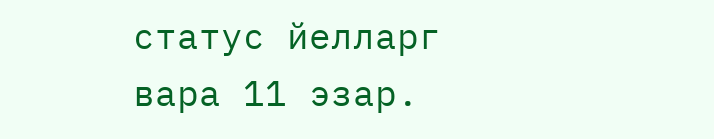статус йелларг вара 11 эзар.